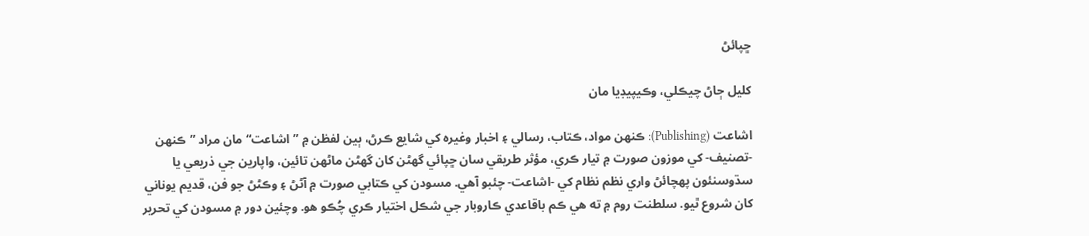ڇپائڻ

کليل ڄاڻ چيڪلي، وڪيپيڊيا مان

اشاعت (Publishing): ڪنهن مواد، ڪتاب، رسالي ۽ اخبار وغيره کي شايع ڪرڻ، ٻين لفظن ۾ ”اشاعت“ مان مراد ”ڪنهن -تصنيف- کي موزون صورت ۾ تيار ڪري، مؤثر طريقي سان ڇپائي گهڻن کان گهڻن ماڻهن تائين، واپارين جي ذريعي يا سڌوسنئون پهچائڻ واري نظم نظام کي -اشاعت- چئبو آهي. مسودن کي ڪتابي صورت ۾ آڻڻ ۽ وڪڻڻ جو فن، قديم يوناني کان شروع ٿيو. سلطنت روم ۾ ته هي ڪم باقاعدي ڪاروبار جي شڪل اختيار ڪري چُڪو هو. وچئين دور ۾ مسودن کي تحرير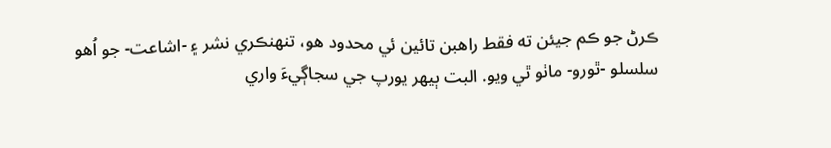ڪرڻ جو ڪم جيئن ته فقط راهبن تائين ئي محدود هو، تنهنڪري نشر ۽ -اشاعت- جو اُهو سلسلو -ٿورو- ماٺو ٿي ويو. البت ٻيهر يورپ جي سجاڳيءَ واري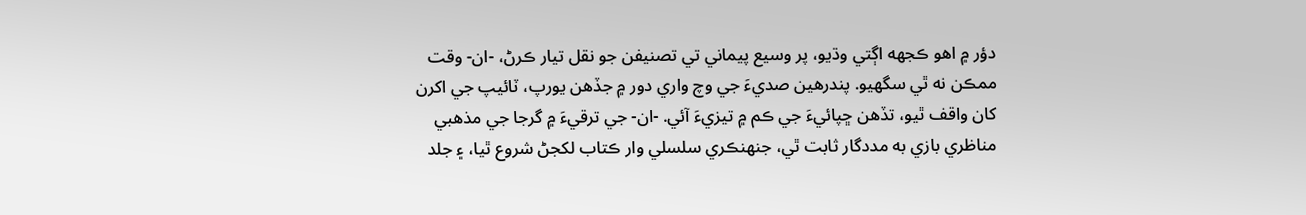دؤر ۾ اهو ڪجهه اڳتي وڌيو، پر وسيع پيماني تي تصنيفن جو نقل تيار ڪرڻ، -ان- وقت ممڪن نه ٿي سگهيو. پندرهين صديءَ جي وچ واري دور ۾ جڏهن يورپ، ٽائيپ جي اکرن کان واقف ٿيو، تڏهن ڇپائيءَ جي ڪم ۾ تيزيءَ آئي. -ان- جي ترقيءَ ۾ گرجا جي مذهبي مناظري بازي به مددگار ثابت ٿي، جنهنڪري سلسلي وار ڪتاب لکجڻ شروع ٿيا، ۽ جلد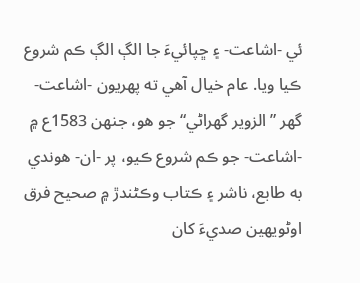ئي -اشاعت- ۽ ڇپائيءَ جا الڳ الڳ ڪم شروع ڪيا ويا. عام خيال آهي ته پهريون -اشاعت- گهر ”الزوير گهراڻي“ جو هو، جنهن 1583ع ۾ -اشاعت- جو ڪم شروع ڪيو، پر -ان- هوندي به طابع، ناشر ۽ ڪتاب وڪڻندڙ ۾ صحيح فرق اوڻويهين صديءَ کان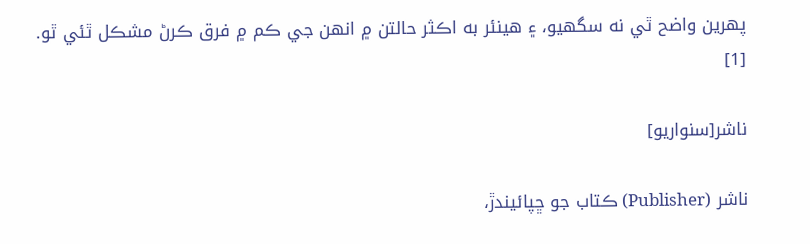پهرين واضح ٿي نه سگهيو، ۽ هينئر به اڪثر حالتن ۾ انهن جي ڪم ۾ فرق ڪرڻ مشڪل ٿئي ٿو. [1]

ناشر[سنواريو]

ناشر (Publisher) ڪتاب جو ڇپائيندڙ،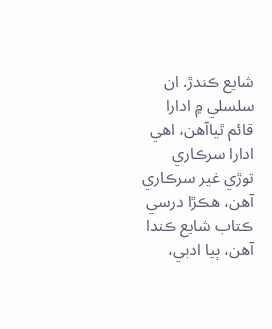شايع ڪندڙ. ان سلسلي ۾ ادارا قائم ٿياآهن، اهي ادارا سرڪاري توڙي غير سرڪاري آهن، هڪڙا درسي ڪتاب شايع ڪندا آهن، ٻيا ادبي،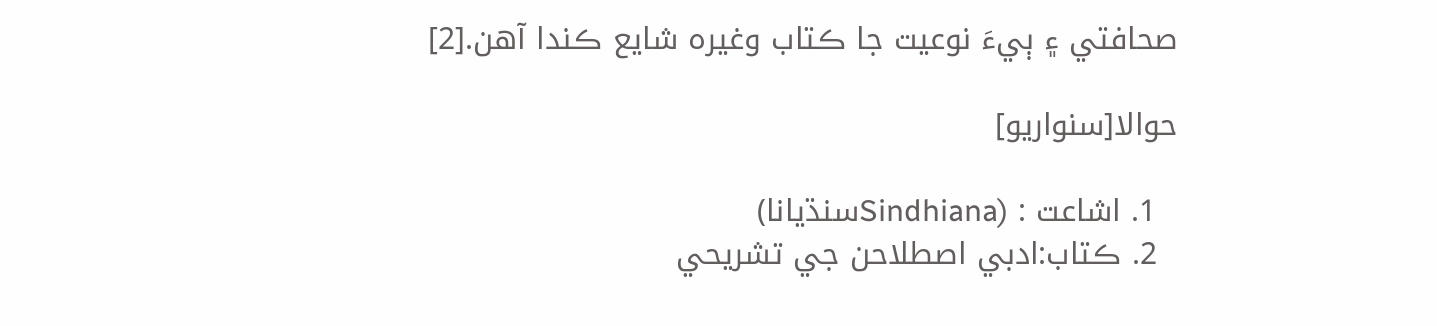صحافتي ۽ ٻيءَ نوعيت جا ڪتاب وغيره شايع ڪندا آهن.[2]

حوالا[سنواريو]

  1. اشاعت : (Sindhianaسنڌيانا)
  2. ڪتاب:ادبي اصطلاحن جي تشريحي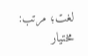لغت؛ مرتب: مختيار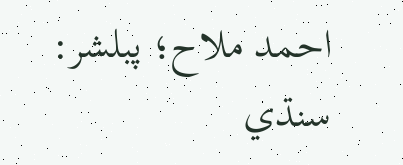احمد ملاح؛ پبلشر: سنڌي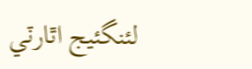لئنگئيج اٿارٽي